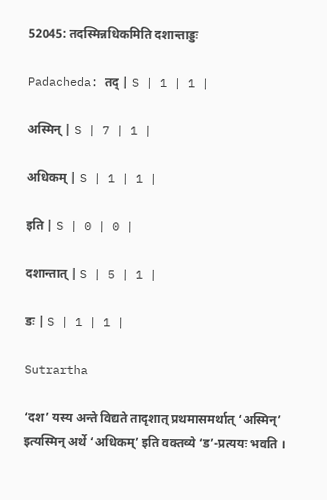52045: तदस्मिन्नधिकमिति दशान्ताड्डः

Padacheda: तद् | S | 1 | 1 |

अस्मिन् | S | 7 | 1 |

अधिकम् | S | 1 | 1 |

इति | S | 0 | 0 |

दशान्तात् | S | 5 | 1 |

डः | S | 1 | 1 |

Sutrartha

‘दश’ यस्य अन्ते विद्यते तादृशात् प्रथमासमर्थात् ‘अस्मिन्’ इत्यस्मिन् अर्थे ‘अधिकम्’ इति वक्तव्ये ‘ड’-प्रत्ययः भवति ।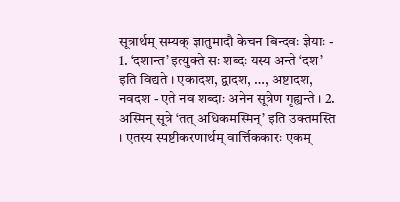सूत्रार्थम् सम्यक् ज्ञातुमादौ केचन बिन्दवः ज्ञेयाः - 1. ‘दशान्त’ इत्युक्ते सः शब्दः यस्य अन्ते ‘दश’ इति विद्यते । एकादश, द्वादश, …, अष्टादश, नवदश - एते नव शब्दाः अनेन सूत्रेण गृह्यन्ते । 2. अस्मिन् सूत्रे ‘तत् अधिकमस्मिन्’ इति उक्तमस्ति । एतस्य स्पष्टीकरणार्थम् वार्त्तिककारः एकम्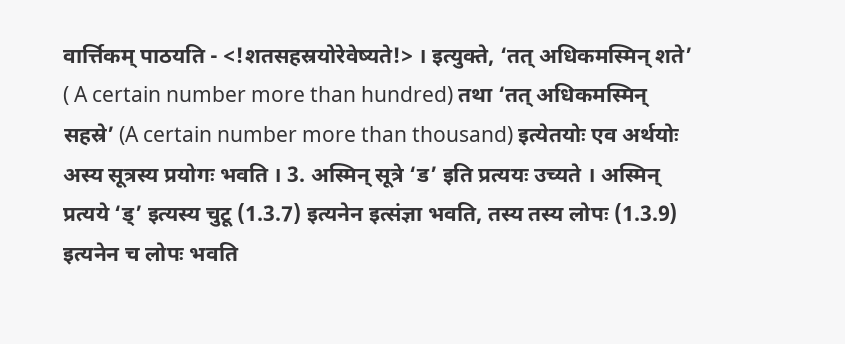वार्त्तिकम् पाठयति - <!शतसहस्रयोरेवेष्यते!> । इत्युक्ते, ‘तत् अधिकमस्मिन् शते’ ( A certain number more than hundred) तथा ‘तत् अधिकमस्मिन् सहस्रे’ (A certain number more than thousand) इत्येतयोः एव अर्थयोः अस्य सूत्रस्य प्रयोगः भवति । 3. अस्मिन् सूत्रे ‘ड’ इति प्रत्ययः उच्यते । अस्मिन् प्रत्यये ‘ड्’ इत्यस्य चुटू (1.3.7) इत्यनेन इत्संज्ञा भवति, तस्य तस्य लोपः (1.3.9) इत्यनेन च लोपः भवति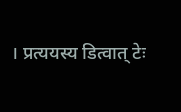। प्रत्ययस्य डित्वात् टेः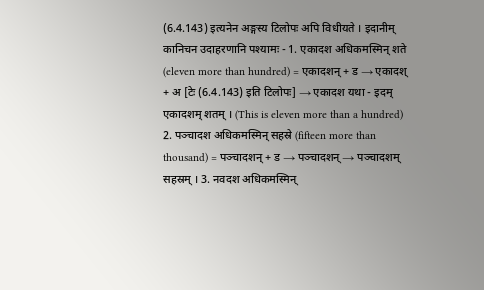(6.4.143) इत्यनेन अङ्गस्य टिलोपः अपि विधीयते । इदानीम् कानिचन उदाहरणानि पश्यामः - 1. एकादश अधिकमस्मिन् शते (eleven more than hundred) = एकादशन् + ड → एकादश् + अ [टेः (6.4.143) इति टिलोपः] → एकादश यथा - इदम् एकादशम् शतम् । (This is eleven more than a hundred) 2. पञ्चादश अधिकमस्मिन् सहस्रे (fifteen more than thousand) = पञ्चादशन् + ड → पञ्चादशन् → पञ्चादशम् सहस्रम् । 3. नवदश अधिकमस्मिन्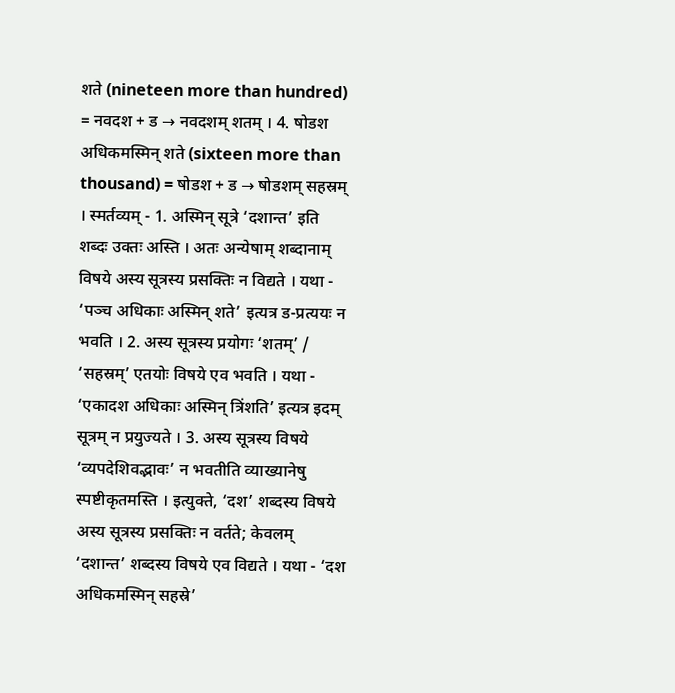शते (nineteen more than hundred) = नवदश + ड → नवदशम् शतम् । 4. षोडश अधिकमस्मिन् शते (sixteen more than thousand) = षोडश + ड → षोडशम् सहस्रम् । स्मर्तव्यम् - 1. अस्मिन् सूत्रे ‘दशान्त’ इति शब्दः उक्तः अस्ति । अतः अन्येषाम् शब्दानाम् विषये अस्य सूत्रस्य प्रसक्तिः न विद्यते । यथा - ‘पञ्च अधिकाः अस्मिन् शते’ इत्यत्र ड-प्रत्ययः न भवति । 2. अस्य सूत्रस्य प्रयोगः ‘शतम्’ / ‘सहस्रम्’ एतयोः विषये एव भवति । यथा - ‘एकादश अधिकाः अस्मिन् त्रिंशति’ इत्यत्र इदम् सूत्रम् न प्रयुज्यते । 3. अस्य सूत्रस्य विषये ‘व्यपदेशिवद्भावः’ न भवतीति व्याख्यानेषु स्पष्टीकृतमस्ति । इत्युक्ते, ‘दश’ शब्दस्य विषये अस्य सूत्रस्य प्रसक्तिः न वर्तते; केवलम् ‘दशान्त’ शब्दस्य विषये एव विद्यते । यथा - ‘दश अधिकमस्मिन् सहस्रे’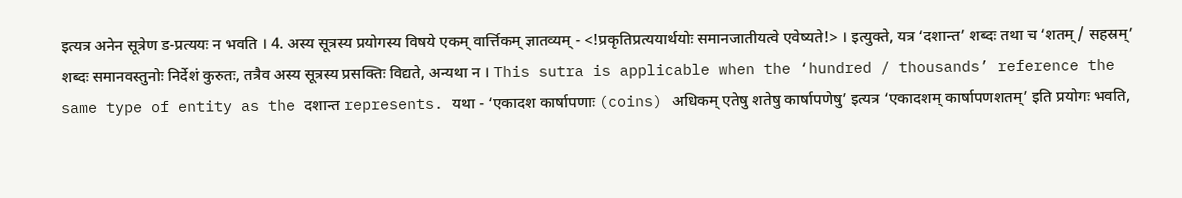इत्यत्र अनेन सूत्रेण ड-प्रत्ययः न भवति । 4. अस्य सूत्रस्य प्रयोगस्य विषये एकम् वार्त्तिकम् ज्ञातव्यम् - <!प्रकृतिप्रत्ययार्थयोः समानजातीयत्वे एवेष्यते!> । इत्युक्ते, यत्र ‘दशान्त’ शब्दः तथा च ‘शतम् / सहस्रम्’ शब्दः समानवस्तुनोः निर्देशं कुरुतः, तत्रैव अस्य सूत्रस्य प्रसक्तिः विद्यते, अन्यथा न । This sutra is applicable when the ‘hundred / thousands’ reference the same type of entity as the दशान्त represents. यथा - ‘एकादश कार्षापणाः (coins) अधिकम् एतेषु शतेषु कार्षापणेषु’ इत्यत्र ‘एकादशम् कार्षापणशतम्’ इति प्रयोगः भवति,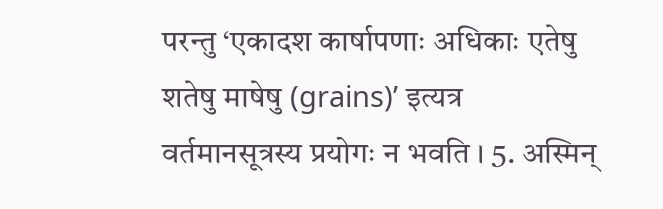परन्तु ‘एकादश कार्षापणाः अधिकाः एतेषु शतेषु माषेषु (grains)’ इत्यत्र वर्तमानसूत्रस्य प्रयोगः न भवति । 5. अस्मिन्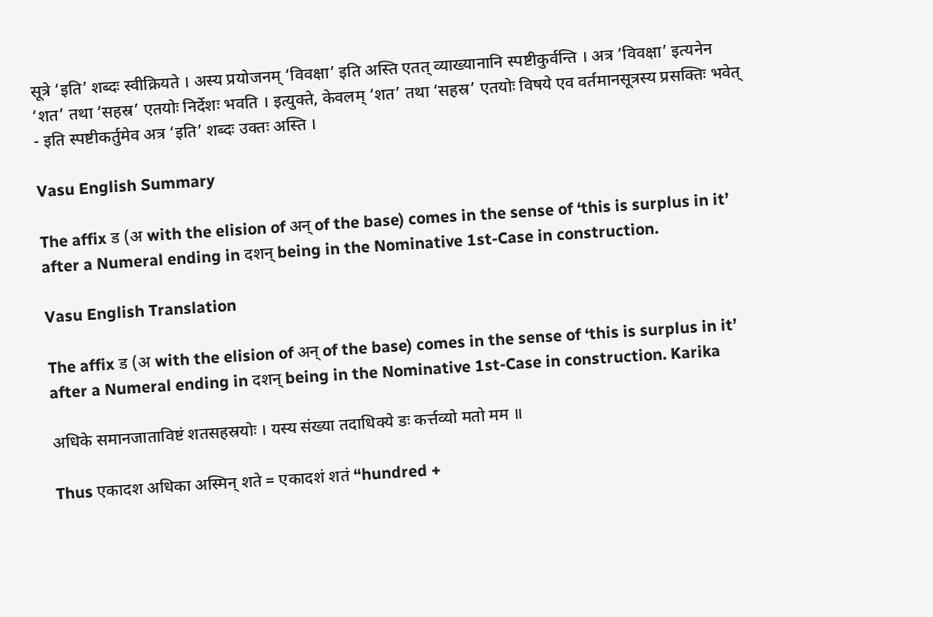सूत्रे ‘इति’ शब्दः स्वीक्रियते । अस्य प्रयोजनम् ‘विवक्षा’ इति अस्ति एतत् व्याख्यानानि स्पष्टीकुर्वन्ति । अत्र ‘विवक्षा’ इत्यनेन ‘शत’ तथा ‘सहस्र’ एतयोः निर्देशः भवति । इत्युक्ते, केवलम् ‘शत’ तथा ‘सहस्र’ एतयोः विषये एव वर्तमानसूत्रस्य प्रसक्तिः भवेत् - इति स्पष्टीकर्तुमेव अत्र ‘इति’ शब्दः उक्तः अस्ति ।

Vasu English Summary

The affix ड (अ with the elision of अन् of the base) comes in the sense of ‘this is surplus in it’ after a Numeral ending in दशन् being in the Nominative 1st-Case in construction.

Vasu English Translation

The affix ड (अ with the elision of अन् of the base) comes in the sense of ‘this is surplus in it’ after a Numeral ending in दशन् being in the Nominative 1st-Case in construction. Karika

अधिके समानजाताविष्टं शतसहस्रयोः । यस्य संख्या तदाधिक्ये डः कर्त्तव्यो मतो मम ॥

Thus एकादश अधिका अस्मिन् शते = एकादशं शतं “hundred +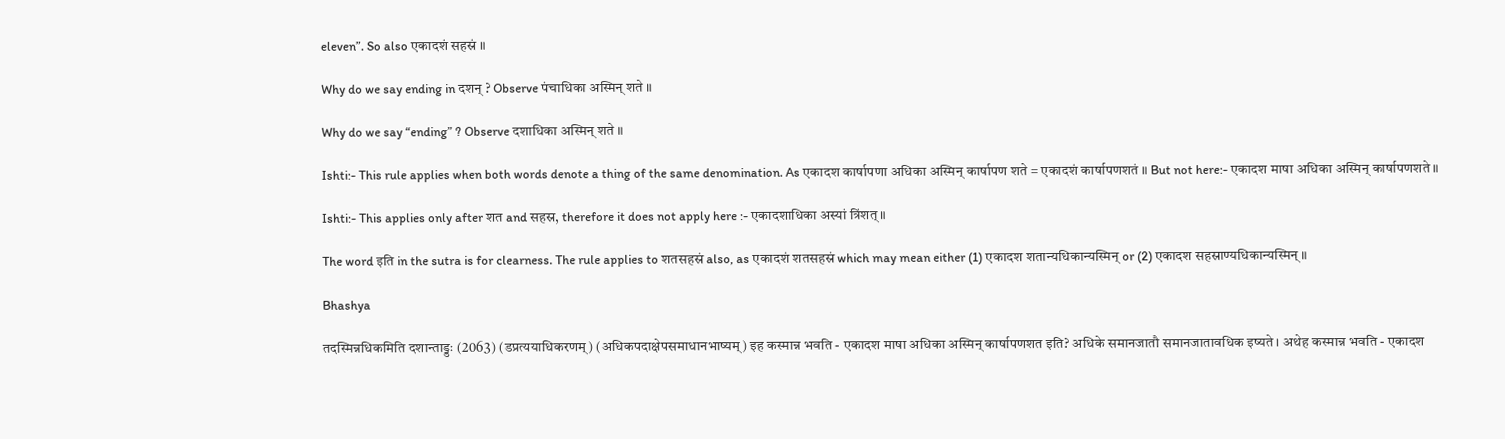eleven”. So also एकादशं सहस्रं ॥

Why do we say ending in दशन् ? Observe पंचाधिका अस्मिन् शते ॥

Why do we say “ending” ? Observe दशाधिका अस्मिन् शते ॥

Ishti:- This rule applies when both words denote a thing of the same denomination. As एकादश कार्षापणा अधिका अस्मिन् कार्षापण शते = एकादशं कार्षापणशतं ॥ But not here:- एकादश माषा अधिका अस्मिन् कार्षापणशते ॥

Ishti:- This applies only after शत and सहस्र, therefore it does not apply here :- एकादशाधिका अस्यां त्रिंशत् ॥

The word इति in the sutra is for clearness. The rule applies to शतसहस्रं also, as एकादशं शतसहस्रं which may mean either (1) एकादश शतान्यधिकान्यस्मिन् or (2) एकादश सहस्राण्यधिकान्यस्मिन् ॥

Bhashya

तदस्मिन्नधिकमिति दशान्ताड्डः (2063) (डप्रत्ययाधिकरणम्) (अधिकपदाक्षेपसमाधानभाष्यम्) इह कस्मान्न भवति - एकादश माषा अधिका अस्मिन् कार्षापणशत इति? अधिके समानजातौ समानजातावधिक इष्यते। अथेह कस्मान्न भवति - एकादश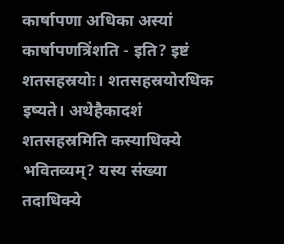कार्षापणा अधिका अस्यां कार्षापणत्रिंशति - इति? इष्टं शतसहस्रयोः। शतसहस्रयोरधिक इष्यते। अथेहैकादशं शतसहस्रमिति कस्याधिक्ये भवितव्यम्? यस्य संख्या तदाधिक्ये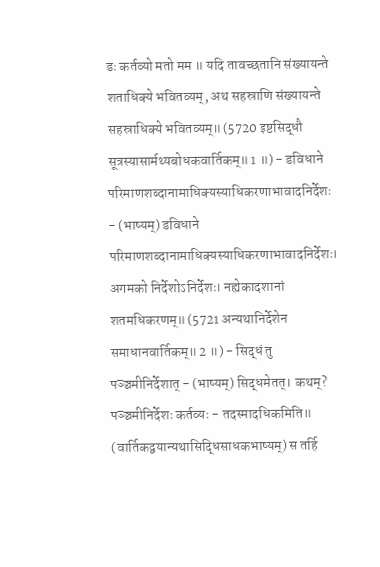डः कर्तव्यो मतो मम ॥ यदि तावच्छतानि संख्यायन्ते शताधिक्ये भवितव्यम्, अथ सहस्राणि संख्यायन्ते सहस्राधिक्ये भवितव्यम्॥ (5720 इष्टसिद्धौ सूत्रस्यासार्मथ्यबोधकवार्तिकम्॥ 1 ॥) - डविधाने परिमाणशब्दानामाधिक्यस्याधिकरणाभावादनिर्देशः - (भाष्यम्) डविधाने परिमाणशब्दानामाधिक्यस्याधिकरणाभावादनिर्देशः। अगमको निर्देशोऽनिर्देशः। नह्येकादशानां शतमधिकरणम्॥ (5721 अन्यथानिर्देशेन समाधानवार्तिकम्॥ 2 ॥) - सिद्धं तु पञ्ञ्चमीनिर्देशात् - (भाष्यम्) सिद्धमेतत्। कथम्? पञ्ञ्चमीनिर्देशः कर्तव्यः - तदस्मादधिकमिति॥ (वार्तिकद्वयान्यथासिद्धिसाधकभाष्यम्) स तर्हि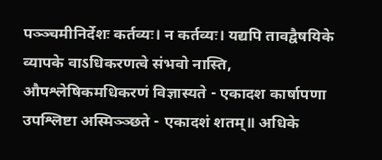पञ्ञ्चमीनिर्देशः कर्तव्यः। न कर्तव्यः। यद्यपि तावद्वैषयिके व्यापके वाऽधिकरणत्वे संभवो नास्ति, औपश्लेषिकमधिकरणं विज्ञास्यते - एकादश कार्षापणा उपश्लिष्टा अस्मिञ्ञ्छते - एकादशं शतम्॥ अधिके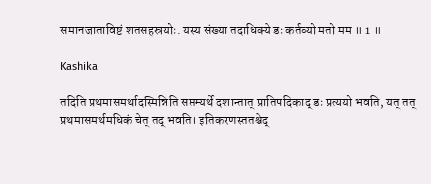समानजाताविष्टं शतसहस्रयोः. यस्य संख्या तदाधिक्ये डः कर्तव्यो मतो मम ॥ 1 ॥

Kashika

तदिति प्रथमासमर्थादस्मिन्निति सप्तम्यर्थे दशान्तात् प्रातिपदिकाद् डः प्रत्ययो भवति, यत् तत् प्रथमासमर्थमधिकं चेत् तद् भवति। इतिकरणस्ततश्चेद्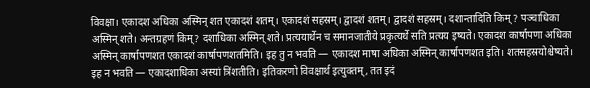विवक्षा। एकादश अधिका अस्मिन् शत एकादशं शतम्। एकादशं सहस्रम्। द्वादशं शतम्। द्वादशं सहस्रम्। दशान्तादिति किम् ? पञ्चाधिका अस्मिन् शते। अन्तग्रहणं किम्? दशाधिका अस्मिन् शते। प्रत्ययार्थेन च समानजातीये प्रकृत्यर्थे सति प्रत्यय इष्यते। एकादश कार्षापणा अधिका अस्मिन् कार्षापणशत एकादशं कार्षापणशतमिति। इह तु न भवति — एकादश माषा अधिका अस्मिन् कार्षापणशत इति। शतसहस्रयोश्चेष्यते। इह न भवति — एकादशाधिका अस्यां त्रिंशतीति। इतिकरणो विवक्षार्थ इत्युक्तम्, तत इदं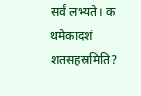सर्वं लभ्यते। क थमेकादशं शतसहस्रमिति?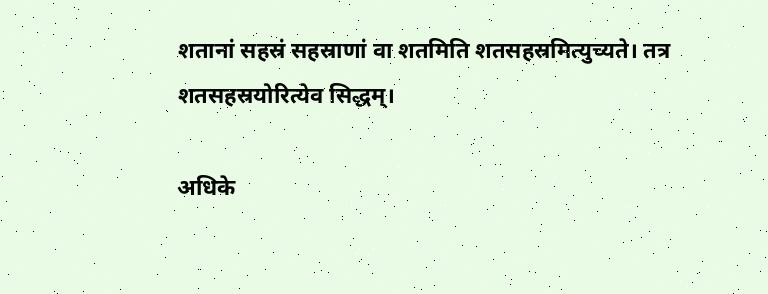शतानां सहस्रं सहस्राणां वा शतमिति शतसहस्रमित्युच्यते। तत्र शतसहस्रयोरित्येव सिद्धम्।

अधिके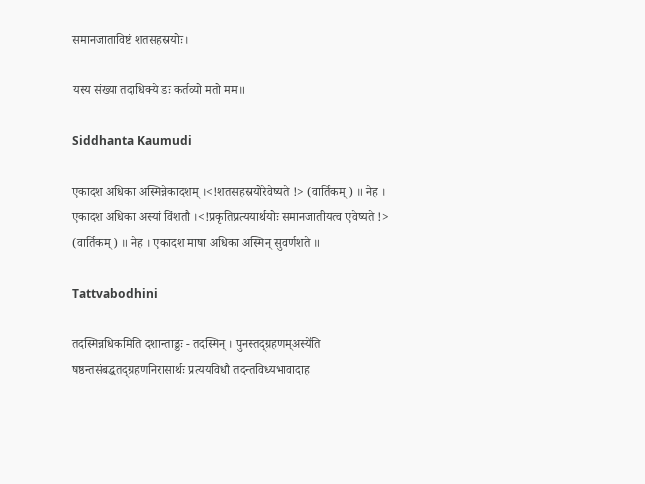समानजाताविष्टं शतसहस्रयोः।

यस्य संख्या तदाधिक्ये डः कर्तव्यो मतो मम॥

Siddhanta Kaumudi

एकादश अधिका अस्मिन्नेकादशम् ।<!शतसहस्रयोरेवेष्यते !> (वार्तिकम्) ॥ नेह । एकादश अधिका अस्यां विंशतौ ।<!प्रकृतिप्रत्ययार्थयोः समानजातीयत्व एवेष्यते !> (वार्तिकम्) ॥ नेह । एकादश माषा अधिका अस्मिन् सुवर्णशते ॥

Tattvabodhini

तदस्मिन्नधिकमिति दशान्ताड्डः - तदस्मिन् । पुनस्तद्ग्रहणम्अस्ये॑ति षष्ठन्तसंबद्धतद्ग्रहणनिरासार्थः प्रत्ययविधौ तदन्तविध्यभावादाह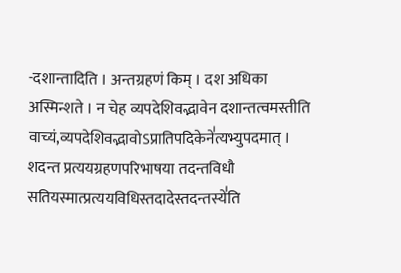-दशान्तादिति । अन्तग्रहणं किम् । दश अधिका अस्मिन्शते । न चेह व्यपदेशिवद्भावेन दशान्तत्वमस्तीति वाच्यं,व्यपदेशिवद्भावोऽप्रातिपदिकेने॑त्यभ्युपदमात् । शदन्त प्रत्ययग्रहणपरिभाषया तदन्तविधौ सतियस्मात्प्रत्ययविधिस्तदादेस्तदन्तस्ये॑ति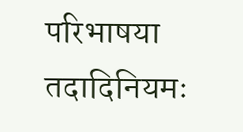परिभाषया तदादिनियमः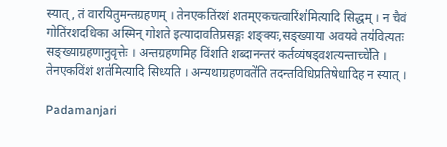स्यात्, तं वारयितुमन्तग्रहणम् । तेनएकतिंरशं शतम्एकचत्वारिंश॑मित्यादि सिद्धम् । न चैवं गोतिंरशदधिका अस्मिन् गोशते इत्यादावतिप्रसङ्गः शङ्क्यः,सङ्ख्याया अवयवे तय॑वित्यतः सङ्ख्याग्रहणानुवृत्तेः । अन्तग्रहणमिह विंशति शब्दानन्तरं कर्तव्यंषड्वशत्यन्ताच्चे॑ति । तेनएकविंशं शत॑मित्यादि सिध्यति । अन्यथाग्रहणवते॑ति तदन्तविधिप्रतिषेधादिह न स्यात् ।

Padamanjari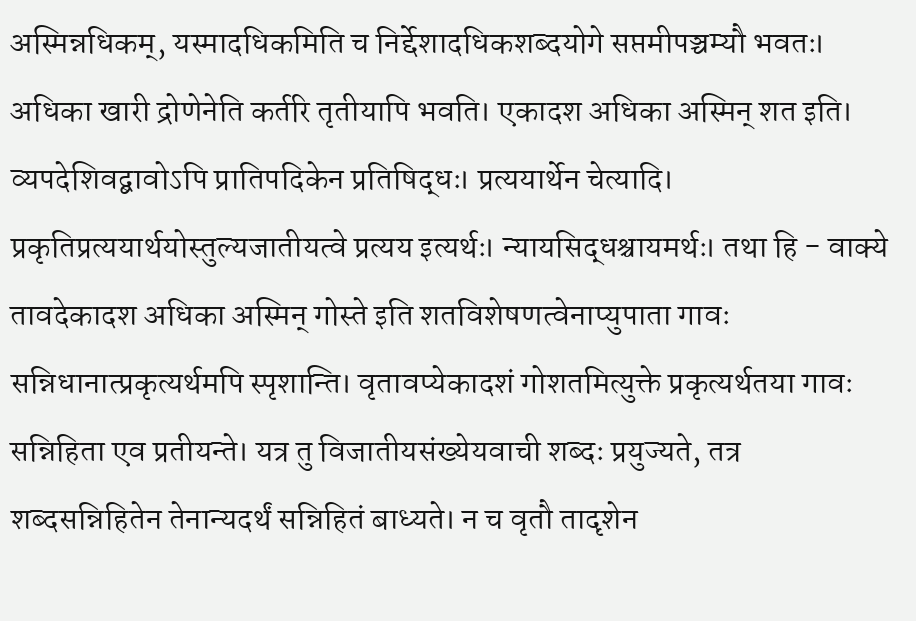अस्मिन्नधिकम्, यस्मादधिकमिति च निर्द्देशादधिकशब्दयोगे सप्तमीपञ्चम्यौ भवतः। अधिका खारी द्रोणेनेति कर्तरि तृतीयापि भवति। एकादश अधिका अस्मिन् शत इति। व्यपदेशिवद्बावोऽपि प्रातिपदिकेन प्रतिषिद्धः। प्रत्ययार्थेन चेत्यादि। प्रकृतिप्रत्ययार्थयोस्तुल्यजातीयत्वे प्रत्यय इत्यर्थः। न्यायसिद्धश्चायमर्थः। तथा हि - वाक्ये तावदेकादश अधिका अस्मिन् गोस्ते इति शतविशेषणत्वेनाप्युपाता गावः सन्निधानात्प्रकृत्यर्थमपि स्पृशान्ति। वृतावप्येकादशं गोशतमित्युक्ते प्रकृत्यर्थतया गावः सन्निहिता एव प्रतीयन्ते। यत्र तु विजातीयसंख्येयवाची शब्दः प्रयुज्यते, तत्र शब्दसन्निहितेन तेनान्यदर्थं सन्निहितं बाध्यते। न च वृतौ तादृशेन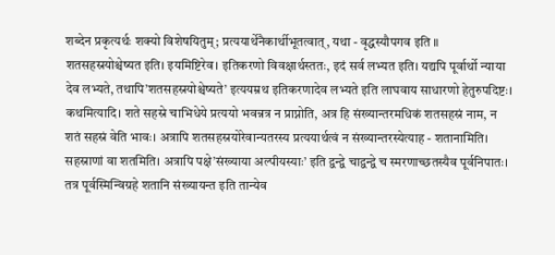शब्देन प्रकृत्यर्थः शक्यो विशेषयितुम्; प्रत्ययार्थेनैकार्थीभूतत्वात्, यथा - वृद्धस्यौपगव इति ॥ शतसहस्रयोश्चेष्यत इति। इयमिष्टिरेव। इतिकरणो विवक्षार्थस्ततः, इदं सर्व लभ्यत इति। यद्यपि पूर्वार्थो न्याया देव लभ्यते, तथापि’शतसहस्रयोश्चेष्यते’ इत्ययम्रथ इतिकरणादेव लभ्यते इति लाघवाय साधारणो हेतुरुपदिष्टः। कथमित्यादि। शते सहस्रे चाभिधेये प्रत्ययो भवन्नत्र न प्राप्नोति, अत्र हि संख्यान्तरमधिकं शतसहस्रं नाम, न शतं सहस्रं वेति भावः। अत्रापि शतसहस्रयोरेवान्यतरस्य प्रत्ययार्थत्वं न संख्यान्तरस्येत्याह - शतानामिति। सहस्राणां वा शतमिति। अत्रापि पक्षे’संख्याया अल्पीयस्याः’ इति द्वन्द्वे चाद्वन्द्वे च स्मरणाच्छतस्यैव पूर्वनिपातः। तत्र पूर्वस्मिन्विग्रहे शतानि संख्यायन्त इति तान्येव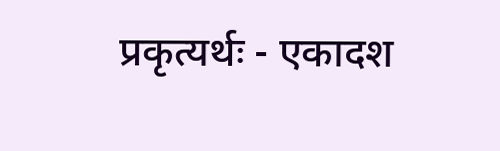प्रकृत्यर्थः - एकादश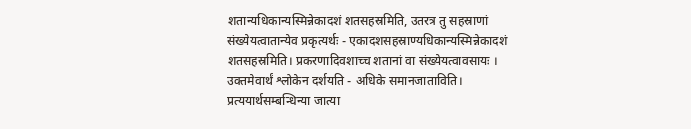शतान्यधिकान्यस्मिन्नेकादशं शतसहस्रमिति, उतरत्र तु सहस्राणां संख्येयत्वातान्येव प्रकृत्यर्थः - एकादशसहस्राण्यधिकान्यस्मिन्नेकादशं शतसहस्रमिति। प्रकरणादिवशाच्च शतानां वा संख्येयत्वावसायः । उक्तमेवार्थं श्लोकेन दर्शयति - अधिके समानजाताविति। प्रत्ययार्थसम्बन्धिन्या जात्या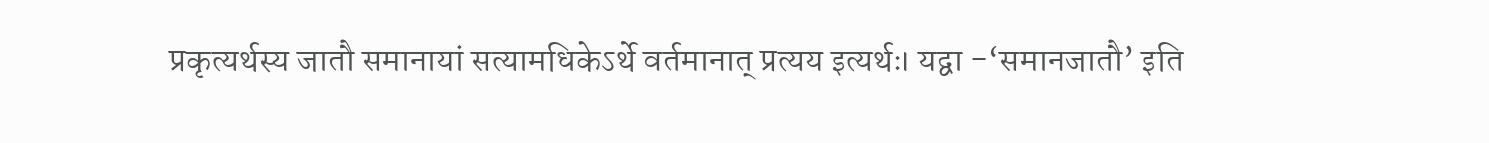प्रकृत्यर्थस्य जातौ समानायां सत्यामधिकेऽर्थे वर्तमानात् प्रत्यय इत्यर्थः। यद्वा -‘समानजातौ’ इति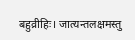बहुव्रीहिः। जात्यन्तलक्षमस्तु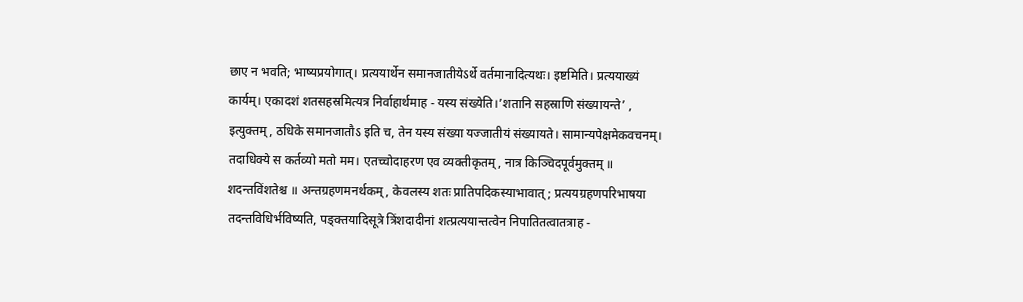छाए न भवति; भाष्यप्रयोगात्। प्रत्ययार्थेन समानजातीयेऽर्थे वर्तमानादित्यथः। इष्टमिति। प्रत्ययाख्यं कार्यम्। एकादशं शतसहस्रमित्यत्र निर्वाहार्थमाह - यस्य संख्येति।’शतानि सहस्राणि संख्यायन्ते’ , इत्युक्तम्, ठधिके समानजातौऽ इति च, तेन यस्य संख्या यज्जातीयं संख्यायते। सामान्यपेक्षमेकवचनम्। तदाधिक्ये स कर्तव्यो मतो मम। एतच्चोदाहरण एव व्यक्तीकृतम्, नात्र किञ्चिदपूर्वमुक्तम् ॥ शदन्तविंशतेश्च ॥ अन्तग्रहणमनर्थकम्, केवलस्य शतः प्रातिपदिकस्याभावात्; प्रत्ययग्रहणपरिभाषया तदन्तविधिर्भविष्यति, पङ्क्तयादिसूत्रे त्रिंशदादीनां शत्प्रत्ययान्तत्वेन निपातितत्वातत्राह -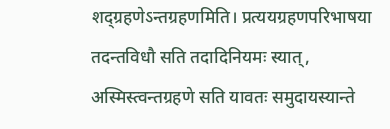शद्ग्रहणेऽन्तग्रहणमिति। प्रत्ययग्रहणपरिभाषया तदन्तविधौ सति तदादिनियमः स्यात्, अस्मिस्त्वन्तग्रहणे सति यावतः समुदायस्यान्ते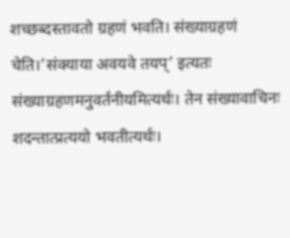शच्छब्दस्तावतो ग्रहणं भवति। संख्याग्रहणं चेति।’संक्याया अवयवे तयप्’ इत्यतः संख्याग्रहणमनुवर्तनीयमित्यर्थः। तेन संख्यावाचिनः शदन्तात्प्रत्ययो भवतीत्यर्थः।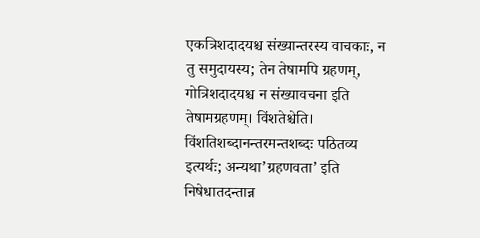एकत्रिशदादयश्च संख्यान्तरस्य वाचकाः, न तु समुदायस्य; तेन तेषामपि ग्रहणम्, गोत्रिशदादयश्च न संख्यावचना इति तेषामग्रहणम्। विंशतेश्चेति। विंशतिशब्दानन्तरमन्तशब्दः पठितव्य इत्यर्थः; अन्यथा’ग्रहणवता’ इति निषेधातदन्तान्न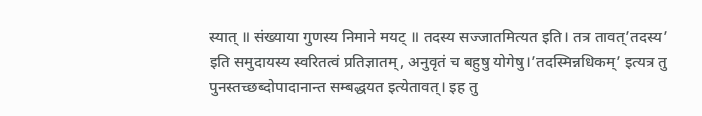स्यात् ॥ संख्याया गुणस्य निमाने मयट् ॥ तदस्य सज्जातमित्यत इति। तत्र तावत्’तदस्य’ इति समुदायस्य स्वरितत्वं प्रतिज्ञातम्, अनुवृतं च बहुषु योगेषु।’तदस्मिन्नधिकम्’ इत्यत्र तु पुनस्तच्छब्दोपादानान्त सम्बद्धयत इत्येतावत्। इह तु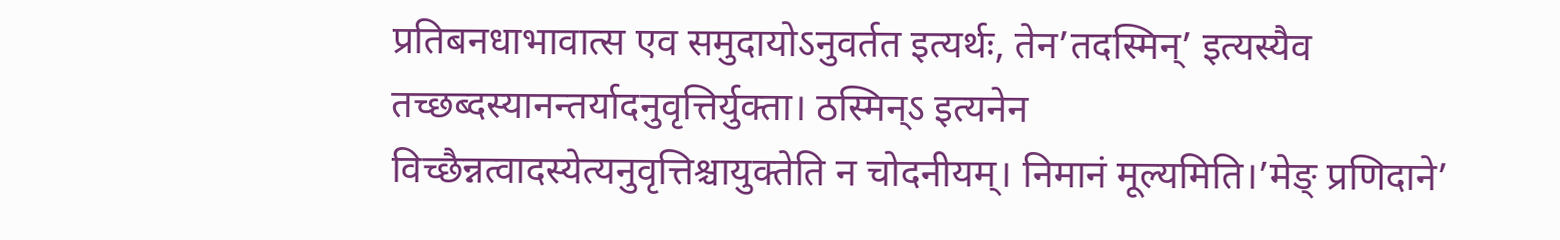प्रतिबनधाभावात्स एव समुदायोऽनुवर्तत इत्यर्थः, तेन’तदस्मिन्’ इत्यस्यैव तच्छब्दस्यानन्तर्यादनुवृत्तिर्युक्ता। ठस्मिन्ऽ इत्यनेन विच्छैन्नत्वादस्येत्यनुवृत्तिश्चायुक्तेति न चोदनीयम्। निमानं मूल्यमिति।’मेङ् प्रणिदाने’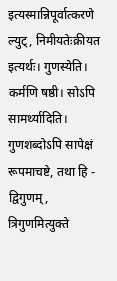इत्यस्मान्निपूर्वात्करणे ल्युट्, निमीयतेःक्रीयत इत्यर्थः। गुणस्येति। कर्मणि षष्ठी। सोऽपि सामर्थ्यादिति। गुणशब्दोऽपि सापेक्षं रूपमाचष्टे, तथा हि - द्विगुणम्, त्रिगुणमित्युक्ते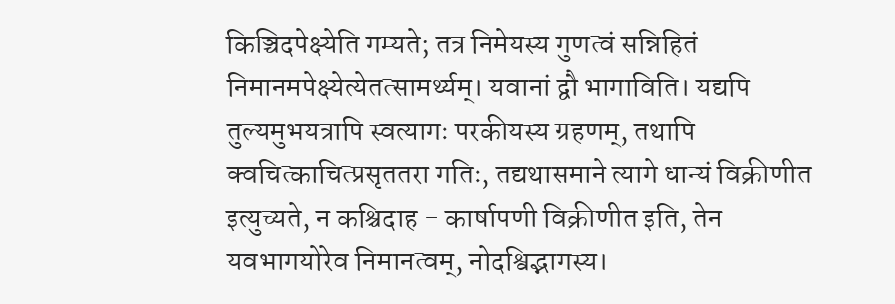किञ्चिदपेक्ष्येति गम्यते; तत्र निमेयस्य गुणत्वं सन्निहितं निमानमपेक्ष्येत्येतत्सामर्थ्यम्। यवानां द्वौ भागाविति। यद्यपि तुल्यमुभयत्रापि स्वत्यागः परकीयस्य ग्रहणम्, तथापि क्वचित्काचित्प्रसृततरा गतिः, तद्यथासमाने त्यागे धान्यं विक्रीणीत इत्युच्यते, न कश्चिदाह - कार्षापणी विक्रीणीत इति, तेन यवभागयोरेव निमानत्वम्, नोदश्विद्भागस्य।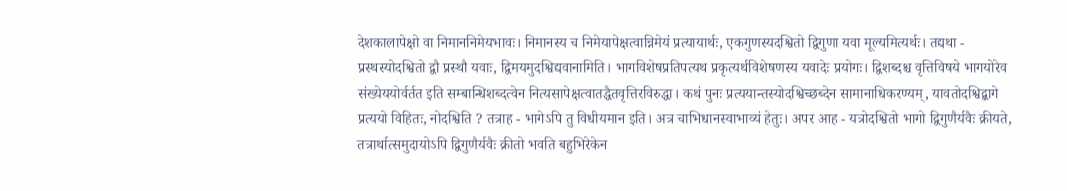देशकालापेक्षो वा निमाननिमेयभावः। निमानस्य च निमेयापेक्षत्वान्निमेयं प्रत्यायार्थः, एकगुणस्यदश्वितो द्विगुणा यवा मूल्यमित्यर्थः। तद्यथा - प्रस्थस्योदश्वितो द्वौ प्रस्थौ यवाः, द्विमयमुदश्विद्यवानामिति। भागविशेषप्रतिपत्यथ प्रकृत्यर्थविशेषणस्य यवादेः प्रयोगः। द्विशब्दश्च वृत्तिविषये भागयोरेव संख्येययोर्वर्तत इति सम्बान्धिशब्दत्वेन नित्यसापेक्षत्वातद्धैतवृत्तिरविरुद्धा। कथं पुनः प्रत्ययान्तस्योदश्विच्छब्देन सामानाधिकरण्यम्, यावतोदश्विद्बागे प्रत्ययो विहितः, नोदश्विति ? तत्राह - भागेऽपि तु विधीयमान इति। अत्र चाभिधानस्वाभाव्यं हेतुः। अपर आह - यत्रोदश्वितो भागो द्विगुणैर्यवैः क्रीयते, तत्रार्थात्समुदायोऽपि द्विगुणैर्यवैः क्रीतो भवति बहुभिरेकेन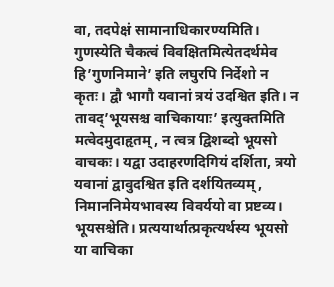वा, तदपेक्षं सामानाधिकारण्यमिति। गुणस्येति चैकत्वं विवक्षितमित्येतदर्थमेव हि’गुणनिमाने’ इति लघुरपि निर्देशो न कृतः। द्वौ भागौ यवानां त्रयं उदश्वित इति। न तावद्’भूयसश्च वाचिकायाः’ इत्युक्तमिति मत्वेदमुदाहृतम्, न त्वत्र द्विशब्दो भूयसो वाचकः। यद्वा उदाहरणदिगियं दर्शिता, त्रयो यवानां द्वावुदश्वित इति दर्शयितव्यम्, निमाननिमेयभावस्य विवर्ययो वा प्रष्टव्य। भूयसश्चेति। प्रत्ययार्थात्प्रकृत्यर्थस्य भूयसो या वाचिका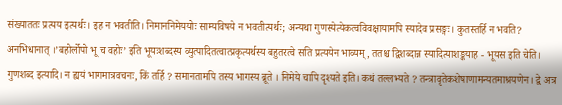संख्याततः प्रत्यय इत्यर्थः। इह न भवतीति। निमाननिमेययोः साम्यविषये न भवतीत्यर्थः; अन्यथा गुणस्येत्येकत्वविवक्षायामपि स्यादेव प्रसङ्गः। कुतस्तर्हि न भवति? अनभिधानात् ।’बहोर्लोपो भू च वहोः’ इति भूयःशब्दस्य व्युत्पादितत्वात्प्रकृत्यर्थस्य बहुतरत्वे सति प्रत्ययेन भाव्यम्, ततश्च द्विशब्दान्न स्यादित्याशङ्कयाह - भूयस इति चेति। गुणशब्द इत्यादि। न ह्ययं भागमात्रवचनः, किं तर्हि ? समानतामपि तस्य भागस्य ब्रूते । निमेये चापि दृश्यते इति। कथं तल्लभ्यते ? तन्त्रावृतेकशेषाणामन्यतमाश्रयणेन। द्वे अत्र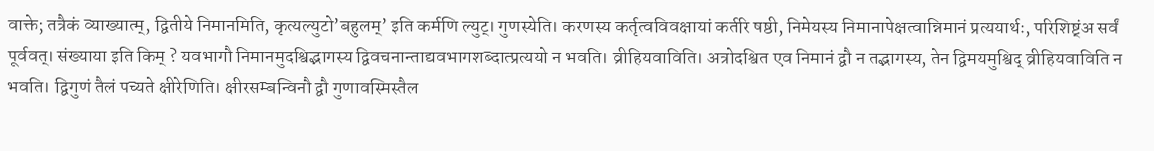वाक्ते; तत्रैकं व्याख्यात्म्, द्वितीये निमानमिति, कृत्यल्युटो’बहुलम्’ इति कर्मणि ल्युट्। गुणस्येति। करणस्य कर्तृत्वविवक्षायां कर्तरि षष्ठी, निमेयस्य निमानापेक्षत्वान्निमानं प्रत्ययार्थः, परिशिष्ट्ंअ सर्वं पूर्ववत्। संख्याया इति किम् ? यवभागौ निमानमुदश्विद्भागस्य द्विवचनान्ताद्यवभागशब्दात्प्रत्ययो न भवति। व्रीहियवाविति। अत्रोदश्वित एव निमानं द्वौ न तद्भागस्य, तेन द्विमयमुश्विद् व्रीहियवाविति न भवति। द्विगुणं तैलं पच्यते क्षीरेणिति। क्षीरसम्बन्विनौ द्वौ गुणावस्मिस्तैल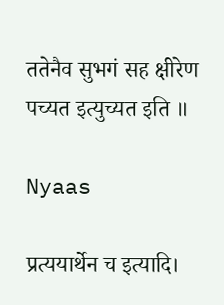ततेनैव सुभगं सह क्षीरेण पच्यत इत्युच्यत इति ॥

Nyaas

प्रत्ययार्थेन च इत्यादि।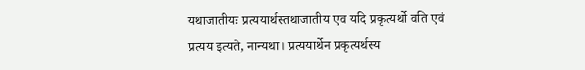यथाजातीयः प्रत्ययार्थस्तथाजातीय एव यदि प्रकृत्यर्थो वति एवं प्रत्यय इत्यते, नान्यथा। प्रत्ययार्थेन प्रकृत्यर्थस्य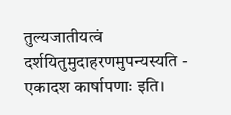तुल्यजातीयत्वं दर्शयितुमुदाहरणमुपन्यस्यति - एकादश कार्षापणाः इति।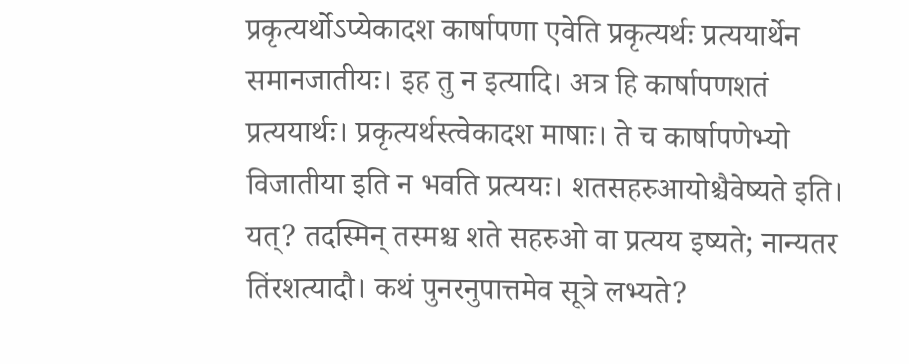प्रकृत्यर्थोऽप्येकादश कार्षापणा एवेति प्रकृत्यर्थः प्रत्ययार्थेन समानजातीयः। इह तु न इत्यादि। अत्र हि कार्षापणशतं प्रत्ययार्थः। प्रकृत्यर्थस्त्वेकादश माषाः। ते च कार्षापणेभ्यो विजातीया इति न भवति प्रत्ययः। शतसहरुआयोश्चैवेष्यते इति। यत्? तदस्मिन् तस्मश्च शते सहरुओ वा प्रत्यय इष्यते; नान्यतर तिंरशत्यादौ। कथं पुनरनुपात्तमेव सूत्रे लभ्यते?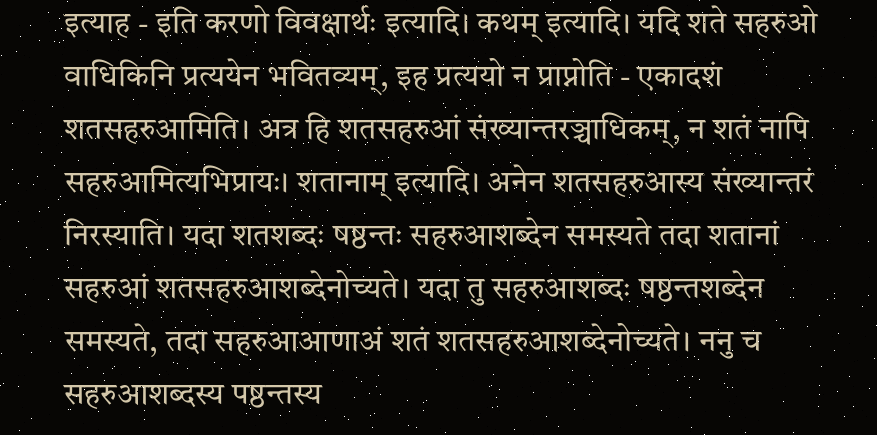इत्याह - इति करणो विवक्षार्थः इत्यादि। कथम् इत्यादि। यदि शते सहरुओ वाधिकिनि प्रत्ययेन भवितव्यम्, इह प्रत्ययो न प्राप्नोति - एकादशं शतसहरुआमिति। अत्र हि शतसहरुआं संख्यान्तरञ्चाधिकम्, न शतं नापि सहरुआमित्यभिप्रायः। शतानाम् इत्यादि। अनेन शतसहरुआस्य संख्यान्तरं निरस्याति। यदा शतशब्दः षष्ठन्तः सहरुआशब्देन समस्यते तदा शतानां सहरुआं शतसहरुआशब्देनोच्यते। यदा तु सहरुआशब्दः षष्ठन्तशब्देन समस्यते, तदा सहरुआआणाअं शतं शतसहरुआशब्देनोच्यते। ननु च सहरुआशब्दस्य पष्ठन्तस्य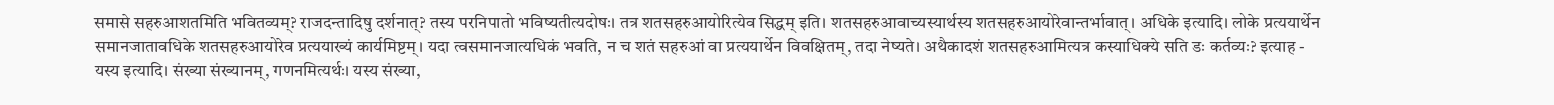समासे सहरुआशतमिति भवितव्यम्? राजदन्तादिषु दर्शनात्? तस्य परनिपातो भविष्यतीत्यदोषः। तत्र शतसहरुआयोरित्येव सिद्धम् इति। शतसहरुआवाच्यस्यार्थस्य शतसहरुआयोरेवान्तर्भावात्। अधिके इत्यादि। लोके प्रत्ययार्थेन समानजातावधिके शतसहरुआयोरेव प्रत्ययाख्यं कार्यमिष्टम्। यदा त्वसमानजात्यधिकं भवति, न च शतं सहरुआं वा प्रत्ययार्थेन विवक्षितम्, तदा नेष्यते। अथैकादशं शतसहरुआमित्यत्र कस्याधिक्ये सति डः कर्तव्यः? इत्याह - यस्य इत्यादि। संख्या संख्यानम्, गणनमित्यर्थः। यस्य संख्या,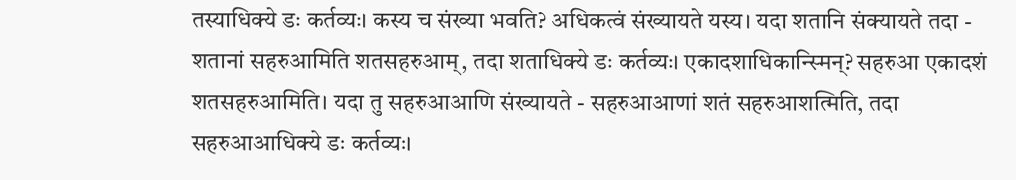तस्याधिक्ये डः कर्तव्यः। कस्य च संख्या भवति? अधिकत्वं संख्यायते यस्य। यदा शतानि संक्यायते तदा - शतानां सहरुआमिति शतसहरुआम्, तदा शताधिक्ये डः कर्तव्यः। एकादशाधिकान्स्मिन्? सहरुआ एकादशं शतसहरुआमिति। यदा तु सहरुआआणि संख्यायते - सहरुआआणां शतं सहरुआशत्मिति, तदा सहरुआआधिक्ये डः कर्तव्यः।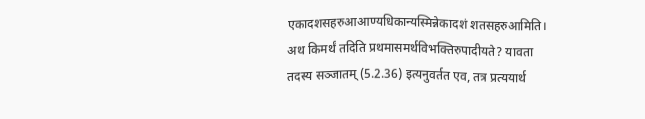एकादशसहरुआआण्यधिकान्यस्मिन्नेकादशं शतसहरुआमिति। अथ किमर्थं तदिति प्रथमासमर्थविभक्तिरुपादीयते? यावता तदस्य सञ्जातम् (5.2.36) इत्यनुवर्तत एव, तत्र प्रत्ययार्थ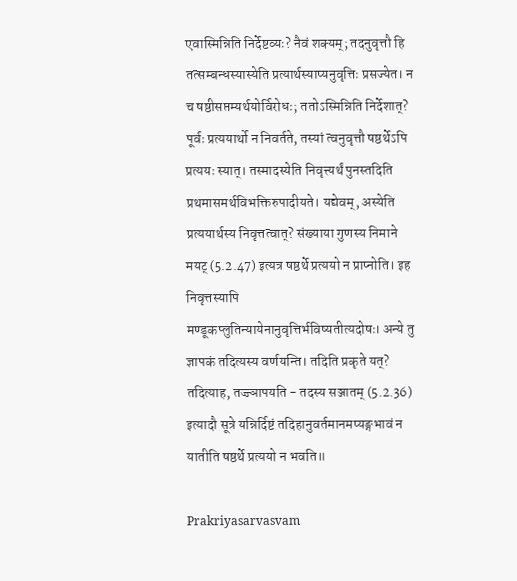एवास्मिन्निति निर्देष्टव्यः? नैवं शक्यम्; तदनुवृत्तौ हि तत्सम्बन्धस्यास्येति प्रत्यार्थस्याप्यनुवृत्तिः प्रसज्येत। न च षष्ठीसप्तम्यर्थयोर्विरोधः; ततोऽस्मिन्निति निर्देशात्? पूर्वः प्रत्ययार्थो न निवर्तते, तस्यां त्वनुवृत्तौ षष्ठर्थेऽपि प्रत्ययः स्यात्। तस्मादस्येति निवृत्त्यर्थं पुनस्तदिति प्रथमासमर्थविभक्तिरुपादीयते। यद्येवम्, अस्येति प्रत्ययार्थस्य निवृत्तत्वात्? संख्याया गुणस्य निमाने मयट् (5.2.47) इत्यत्र षष्ठर्थे प्रत्ययो न प्राप्नोति। इह निवृत्तस्यापि मण्डूकप्लुतिन्यायेनानुवृत्तिर्भविष्यतीत्यदोषः। अन्ये तु ज्ञापकं तदित्यस्य वर्णयन्ति। तदिति प्रकृते यत्? तदित्याह, तज्ज्ञापयति - तदस्य सञ्जातम् (5.2.36) इत्यादौ सूत्रे यन्निर्दिष्टं तदिहानुवर्तमानमप्यङ्गभावं न यातीति षष्ठर्थे प्रत्ययो न भवति॥

Prakriyasarvasvam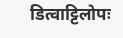डित्वाट्टिलोपः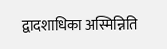द्वादशाधिका अस्मिन्निति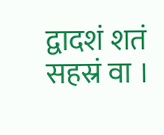द्वादशं शतं सहस्रं वा ।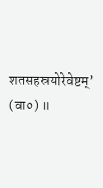शतसहस्रयोरेवेष्टम्’ (वा०) ॥